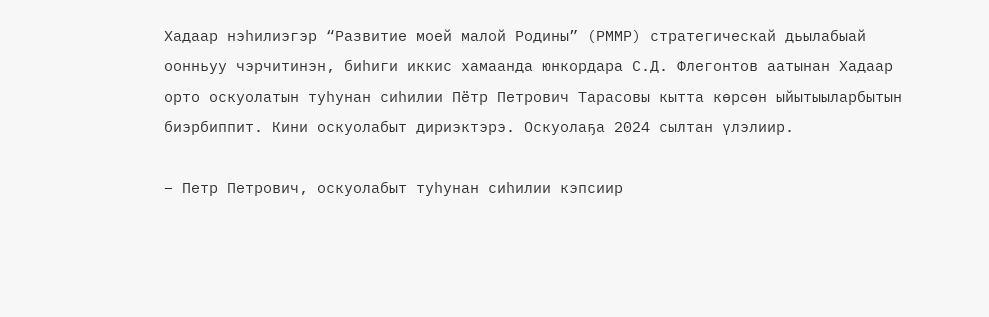Хадаар нэһилиэгэр “Развитие моей малой Родины” (РММР) стратегическай дьылабыай оонньуу чэрчитинэн, биһиги иккис хамаанда юнкордара С.Д. Флегонтов аатынан Хадаар орто оскуолатын туһунан сиһилии Пётр Петрович Тарасовы кытта көрсөн ыйытыыларбытын биэрбиппит. Кини оскуолабыт дириэктэрэ. Оскуолаҕа 2024 сылтан үлэлиир.

– Петр Петрович, оскуолабыт туһунан сиһилии кэпсиир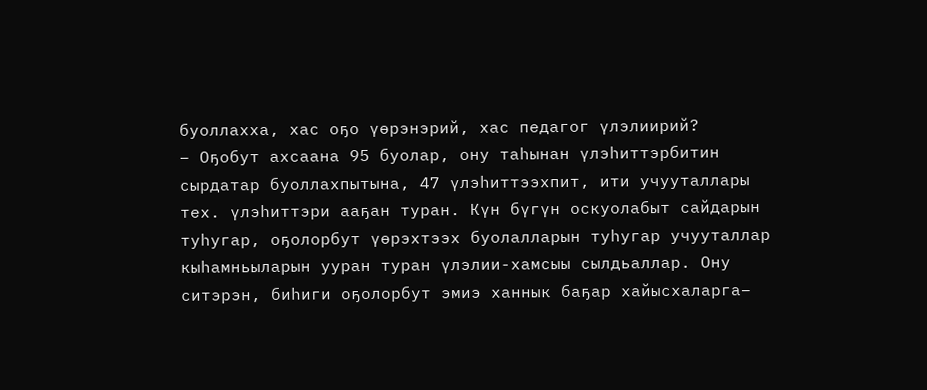буоллахха, хас оҕо үөрэнэрий, хас педагог үлэлиирий?
– Оҕобут ахсаана 95 буолар, ону таһынан үлэһиттэрбитин сырдатар буоллахпытына, 47 үлэһиттээхпит, ити учууталлары тех. үлэһиттэри ааҕан туран. Күн бүгүн оскуолабыт сайдарын туһугар, оҕолорбут үөрэхтээх буолалларын туһугар учууталлар кыһамньыларын ууран туран үлэлии-хамсыы сылдьаллар. Ону ситэрэн, биһиги оҕолорбут эмиэ ханнык баҕар хайысхаларга–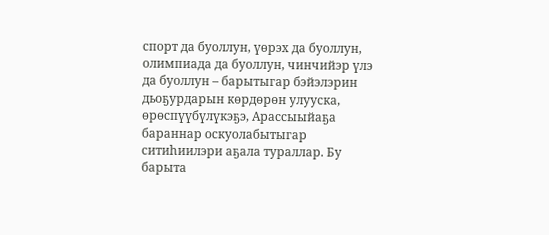спорт да буоллун, үөрэх да буоллун, олимпиада да буоллун, чинчийэр үлэ да буоллун – барытыгар бэйэлэрин дьоҕурдарын көрдөрөн улууска, өрөспүүбүлүкэҕэ, Арассыыйаҕа бараннар оскуолабытыгар ситиһиилэри аҕала тураллар. Бу барыта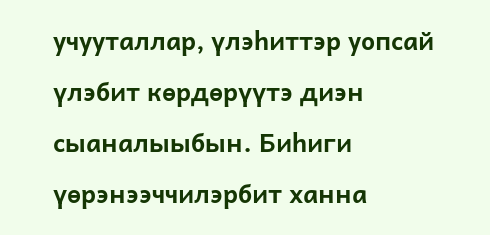учууталлар, үлэһиттэр уопсай үлэбит көрдөрүүтэ диэн сыаналыыбын. Биһиги үөрэнээччилэрбит ханна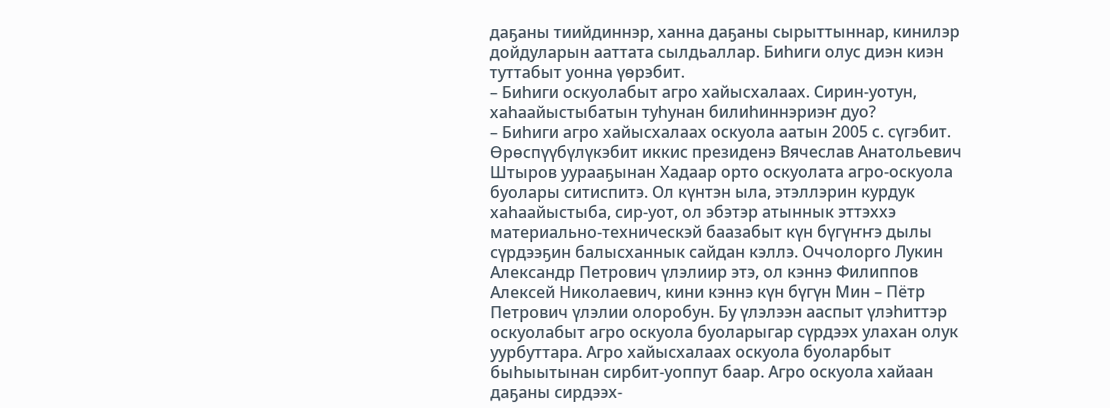даҕаны тиийдиннэр, ханна даҕаны сырыттыннар, кинилэр дойдуларын ааттата сылдьаллар. Биһиги олус диэн киэн туттабыт уонна үөрэбит.
– Биһиги оскуолабыт агро хайысхалаах. Сирин-уотун, хаһаайыстыбатын туһунан билиһиннэриэҥ дуо?
– Биһиги агро хайысхалаах оскуола аатын 2005 с. сүгэбит. Өрөспүүбүлүкэбит иккис президенэ Вячеслав Анатольевич Штыров уурааҕынан Хадаар орто оскуолата агро-оскуола буолары ситиспитэ. Ол күнтэн ыла, этэллэрин курдук хаһаайыстыба, сир-уот, ол эбэтэр атыннык эттэххэ материально-техническэй баазабыт күн бүгүҥҥэ дылы сүрдээҕин балысханнык сайдан кэллэ. Оччолорго Лукин Александр Петрович үлэлиир этэ, ол кэннэ Филиппов Алексей Николаевич, кини кэннэ күн бүгүн Мин – Пётр Петрович үлэлии олоробун. Бу үлэлээн ааспыт үлэһиттэр оскуолабыт агро оскуола буоларыгар сүрдээх улахан олук уурбуттара. Агро хайысхалаах оскуола буоларбыт быһыытынан сирбит-уоппут баар. Агро оскуола хайаан даҕаны сирдээх-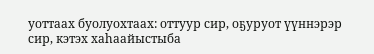уоттаах буолуохтаах: оттуур сир, оҕуруот үүннэрэр сир, кэтэх хаһаайыстыба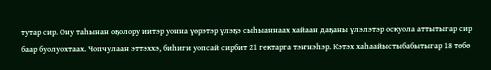тутар сир. Ону таһынан оҕолору иитэр уонна үөрэтэр үлэҕэ сыһыаннаах хайаан даҕаны үлэлэтэр оскуола аттытыгар сир баар буолуохтаах. Чопчулаан эттэххэ, биһиги уопсай сирбит 21 гектарга тэҥнэһэр. Кэтэх хаһаайыстыбабытыгар 18 төбө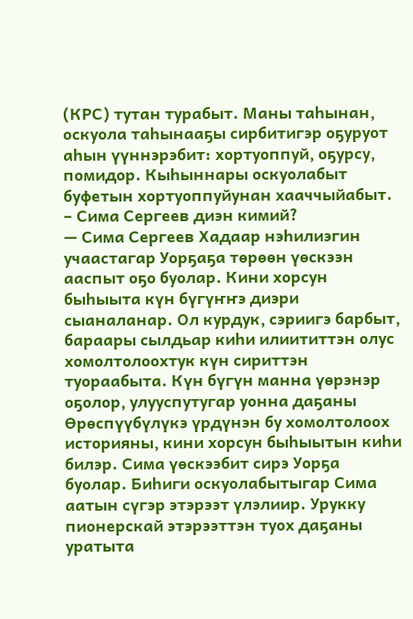(КРС) тутан турабыт. Маны таһынан, оскуола таһынааҕы сирбитигэр оҕуруот аһын үүннэрэбит: хортуоппуй, оҕурсу, помидор. Кыһыннары оскуолабыт буфетын хортуоппуйунан хааччыйабыт.
– Сима Сергеев диэн кимий?
— Сима Сергеев Хадаар нэһилиэгин учаастагар Уорҕаҕа төрөөн үөскээн ааспыт оҕо буолар. Кини хорсун быһыыта күн бүгүҥҥэ диэри сыаналанар. Ол курдук, сэриигэ барбыт, бараары сылдьар киһи илиититтэн олус хомолтолоохтук күн сириттэн туораабыта. Күн бүгүн манна үөрэнэр оҕолор, улууспутугар уонна даҕаны Өрөспүүбүлүкэ үрдүнэн бу хомолтолоох историяны, кини хорсун быһыытын киһи билэр. Сима үөскээбит сирэ Уорҕа буолар. Биһиги оскуолабытыгар Сима аатын сүгэр этэрээт үлэлиир. Урукку пионерскай этэрээттэн туох даҕаны уратыта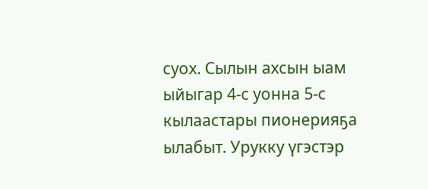суох. Сылын ахсын ыам ыйыгар 4-с уонна 5-с кылаастары пионерияҕа ылабыт. Урукку үгэстэр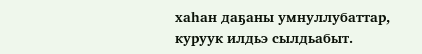хаһан даҕаны умнуллубаттар, куруук илдьэ сылдьабыт.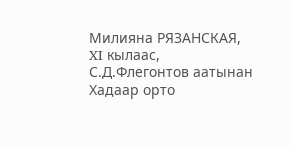Милияна РЯЗАНСКАЯ, XI кылаас,
С.Д.Флегонтов аатынан Хадаар орто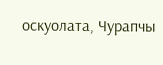оскуолата, Чурапчы